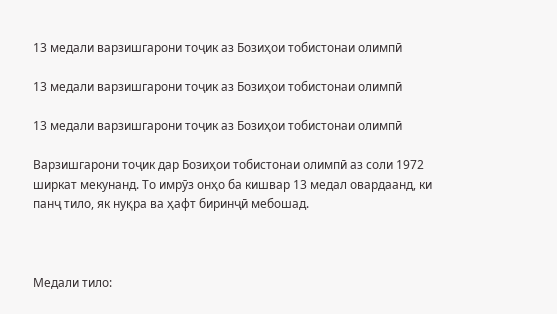13 медали варзишгарони тоҷик аз Бозиҳои тобистонаи олимпӣ

13 медали варзишгарони тоҷик аз Бозиҳои тобистонаи олимпӣ

13 медали варзишгарони тоҷик аз Бозиҳои тобистонаи олимпӣ

Варзишгарони тоҷик дар Бозиҳои тобистонаи олимпӣ аз соли 1972 ширкат мекунанд. То имрӯз онҳо ба кишвар 13 медал овардаанд, ки панҷ тило, як нуқра ва ҳафт биринҷӣ мебошад.



Медали тило: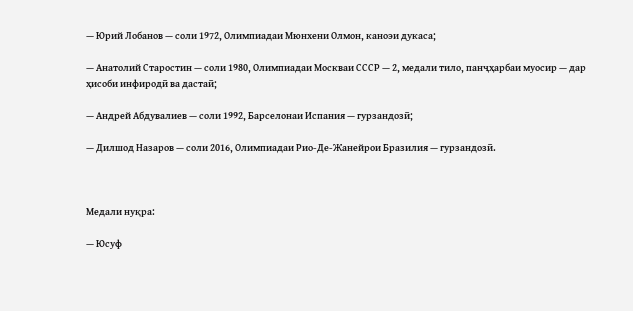— Юрий Лобанов — соли 1972, Олимпиадаи Мюнхени Олмон, каноэи дукаса;

— Анатолий Старостин — соли 1980, Олимпиадаи Москваи СССР — 2, медали тило, панҷҳарбаи муосир — дар ҳисоби инфиродӣ ва дастаӣ;

— Андрей Абдувалиев — соли 1992, Барселонаи Испания — гурзандозӣ;

— Дилшод Назаров — соли 2016, Олимпиадаи Рио-Де-Жанейрои Бразилия — гурзандозӣ.



Медали нуқра:

— Юсуф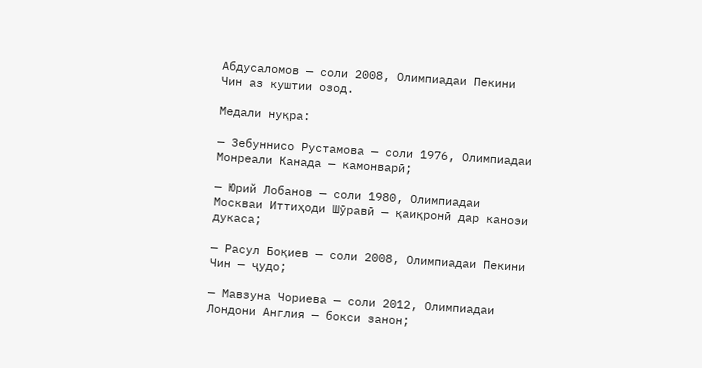Абдусаломов — соли 2008, Олимпиадаи Пекини Чин аз куштии озод.

Медали нуқра:

— Зебуннисо Рустамова — соли 1976, Олимпиадаи Монреали Канада — камонварӣ;

— Юрий Лобанов — соли 1980, Олимпиадаи Москваи Иттиҳоди Шӯравӣ — қаиқронӣ дар каноэи дукаса;

— Расул Боқиев — соли 2008, Олимпиадаи Пекини Чин — ҷудо;

— Мавзуна Чориева — соли 2012, Олимпиадаи Лондони Англия — бокси занон;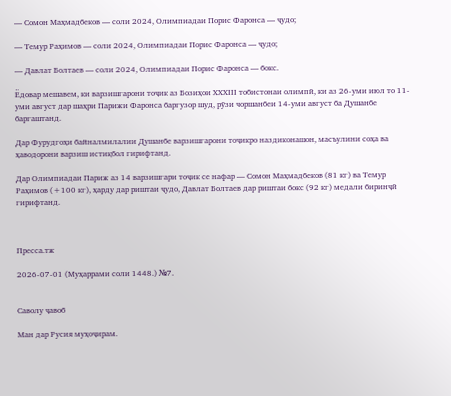— Сомон Маҳмадбеков — соли 2024, Олимпиадаи Порис Фаронса — ҷудо;

— Темур Раҳимов — соли 2024, Олимпиадаи Порис Фаронса — ҷудо;

— Давлат Болтаев — соли 2024, Олимпиадаи Порис Фаронса — бокс.

Ёдовар мешавем, ки варзишгарони тоҷик аз Бозиҳои XXXIII тобистонаи олимпӣ, ки аз 26-уми июл то 11-уми август дар шаҳри Парижи Фаронса баргузор шуд, рӯзи чоршанбеи 14-уми август ба Душанбе баргаштанд.

Дар Фурудгоҳи байналмилалии Душанбе варзишгарони тоҷикро наздиконашон, масъулини соҳа ва ҳаводорони варзиш истиқбол гирифтанд.

Дар Олимпиадаи Париж аз 14 варзишгари тоҷик се нафар — Сомон Маҳмадбеков (81 кг) ва Темур Раҳимов (+100 кг), ҳарду дар риштаи ҷудо, Давлат Болтаев дар риштаи бокс (92 кг) медали биринҷӣ гирифтанд.



Пресса.тж

2026-07-01 (Муҳаррами соли 1448.) №7.


Саволу ҷавоб

Ман дар Русия муҳоҷирам.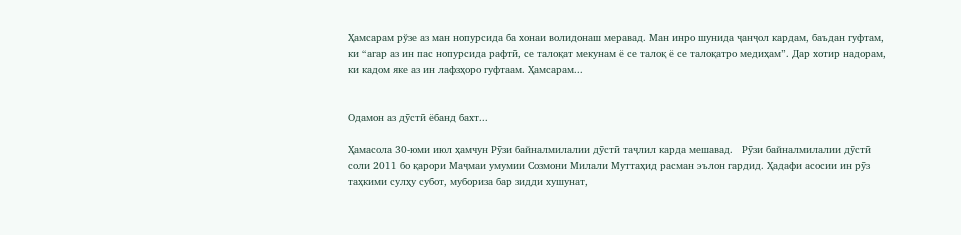Ҳамсарам рўзе аз ман нопурсида ба хонаи волидонаш меравад. Ман инро шунида ҷанҷол кардам, баъдан гуфтам, ки “агар аз ин пас нопурсида рафтӣ, се талоқат мекунам ё се талоқ ё се талоқатро медиҳам”. Дар хотир надорам, ки кадом яке аз ин лафзҳоро гуфтаам. Ҳамсарам...


Одамон аз дӯстӣ ёбанд бахт...

Ҳамасола 30-юми июл ҳамчун Рӯзи байналмилалии дӯстӣ таҷлил карда мешавад.   Рӯзи байналмилалии дӯстӣ соли 2011 бо қарори Маҷмаи умумии Созмони Милали Муттаҳид расман эълон гардид. Ҳадафи асосии ин рӯз таҳкими сулҳу субот, мубориза бар зидди хушунат,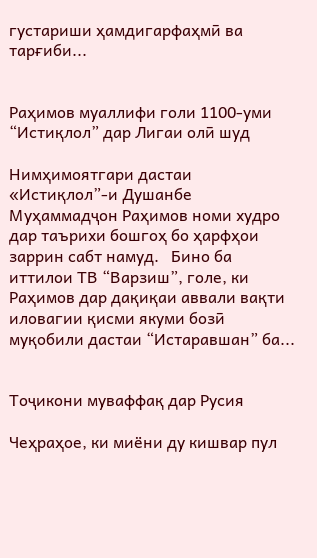густариши ҳамдигарфаҳмӣ ва тарғиби...


Раҳимов муаллифи голи 1100-уми “Истиқлол” дар Лигаи олӣ шуд

Нимҳимоятгари дастаи «Истиқлол”-и Душанбе Муҳаммадҷон Раҳимов номи худро дар таърихи бошгоҳ бо ҳарфҳои заррин сабт намуд.   Бино ба иттилои ТВ “Варзиш”, голе, ки Раҳимов дар дақиқаи аввали вақти иловагии қисми якуми бозӣ муқобили дастаи “Истаравшан” ба...


Тоҷикони муваффақ дар Русия

Чеҳраҳое, ки миёни ду кишвар пул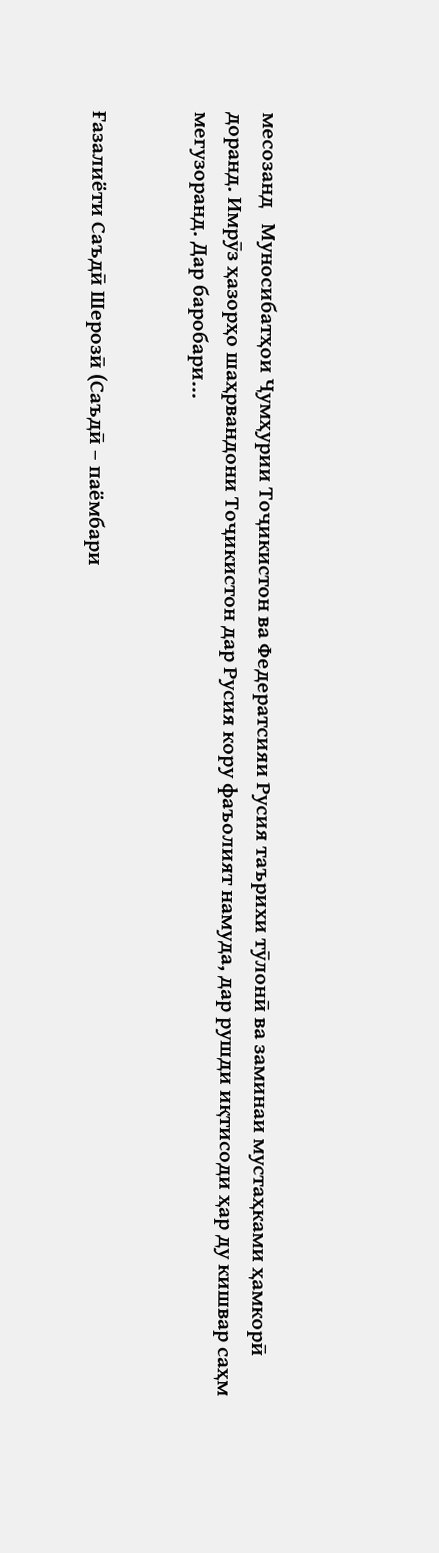месозанд   Муносибатҳои Ҷумҳурии Тоҷикистон ва Федератсияи Русия таърихи тӯлонӣ ва заминаи мустаҳками ҳамкорӣ доранд. Имрӯз ҳазорҳо шаҳрвандони Тоҷикистон дар Русия кору фаъолият намуда, дар рушди иқтисоди ҳар ду кишвар саҳм мегузоранд. Дар баробари...


Ғазалиёти Саъдӣ Шерозӣ (Саъдӣ – паёмбари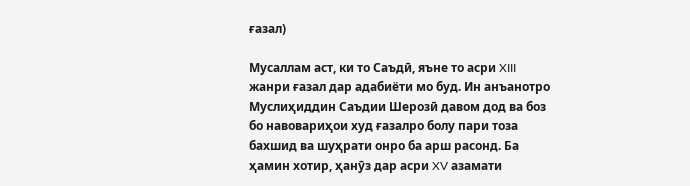ғазал)

Мусаллам аст, ки то Саъдӣ, яъне то асри XIII жанри ғазал дар адабиёти мо буд. Ин анъанотро Муслиҳиддин Саъдии Шерозӣ давом дод ва боз бо навовариҳои худ ғазалро болу пари тоза бахшид ва шуҳрати онро ба арш расонд. Ба ҳамин хотир, ҳанӯз дар асри XV азамати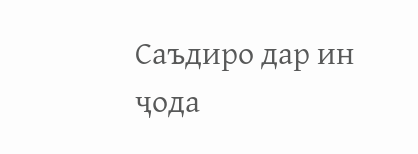Саъдиро дар ин ҷода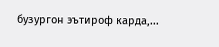бузургон эътироф карда,...